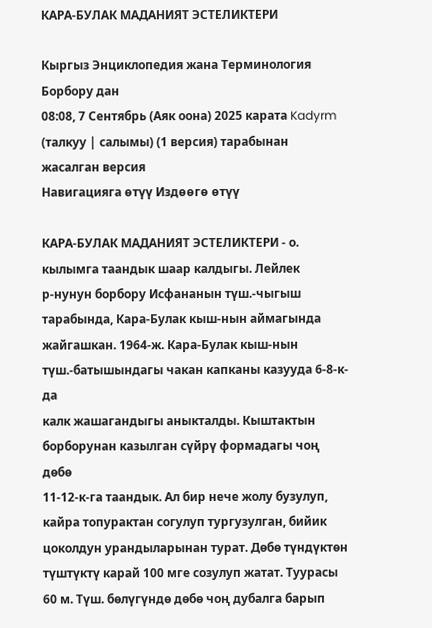КАРА-БУЛАК МАДАНИЯТ ЭСТЕЛИКТЕРИ

Кыргыз Энциклопедия жана Терминология Борбору дан
08:08, 7 Сентябрь (Аяк оона) 2025 карата Kadyrm (талкуу | салымы) (1 версия) тарабынан жасалган версия
Навигацияга өтүү Издөөгө өтүү

КАРА-БУЛАК МАДАНИЯТ ЭСТЕЛИКТЕРИ - о. кылымга таандык шаар калдыгы. Лейлек
р-нунун борбору Исфананын түш.-чыгыш тарабында, Кара-Булак кыш-нын аймагында жайгашкан. 1964-ж. Кара-Булак кыш-нын түш.-батышындагы чакан капканы казууда 6-8-к-да
калк жашагандыгы аныкталды. Кыштактын
борборунан казылган сүйрү формадагы чоң дѳбѳ
11-12-к-га таандык. Ал бир нече жолу бузулуп,
кайра топурактан согулуп тургузулган, бийик
цоколдун урандыларынан турат. Дѳбѳ түндүктѳн
түштүктү карай 100 мге созулуп жатат. Туурасы 60 м. Түш. бѳлүгүндѳ дѳбѳ чоң дубалга барып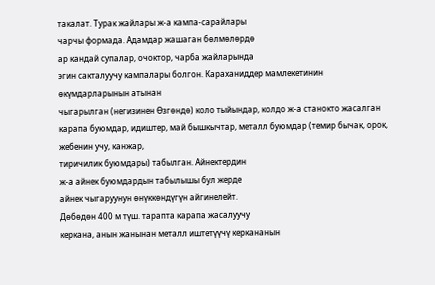такалат. Турак жайлары ж-а кампа-сарайлары
чарчы формада. Адамдар жашаган бѳлмѳлѳрдѳ
ар кандай супалар, очоктор, чарба жайларында
эгин сакталуучу кампалары болгон. Караханиддер мамлекетинин ѳкүмдарларынын атынан
чыгарылган (негизинен Ѳзгѳндѳ) коло тыйындар, колдо ж-а станокто жасалган карапа буюмдар, идиштер, май бышкычтар, металл буюмдар (темир бычак, орок, жебенин учу, канжар,
тиричилик буюмдары) табылган. Айнектердин
ж-а айнек буюмдардын табылышы бул жерде
айнек чыгаруунун ѳнүккѳндүгүн айгинелейт.
Дѳбѳдѳн 400 м түш. тарапта карапа жасалуучу
керкана, анын жанынан металл иштетүүчү керкананын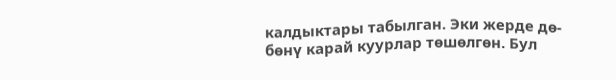калдыктары табылган. Эки жерде дѳ-
бѳнү карай куурлар тѳшѳлгѳн. Бул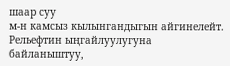шаар суу
м-н камсыз кылынгандыгын айгинелейт.
Рельефтин ыңгайлуулугуна байланыштуу,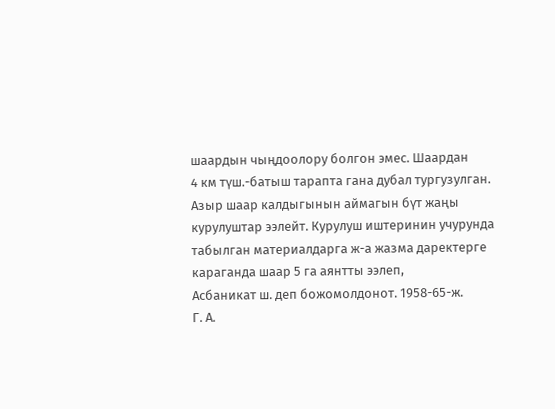шаардын чыңдоолору болгон эмес. Шаардан
4 км түш.-батыш тарапта гана дубал тургузулган. Азыр шаар калдыгынын аймагын бүт жаңы
курулуштар ээлейт. Курулуш иштеринин учурунда табылган материалдарга ж-а жазма даректерге караганда шаар 5 га аянтты ээлеп,
Асбаникат ш. деп божомолдонот. 1958-65-ж.
Г. А.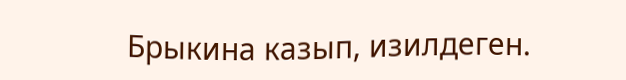Брыкина казып, изилдеген.